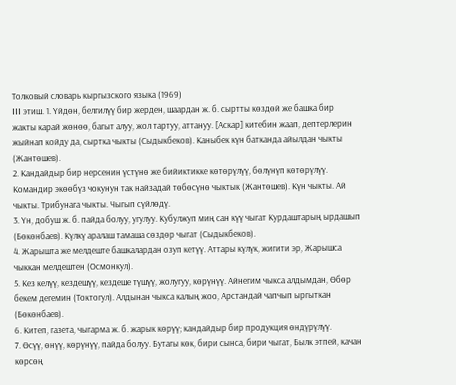Толковый словарь кыргызского языка (1969)
III этиш. 1. Үйдөн, белгилүү бир жерден, шаардан ж. б. сыртты көздөй же башка бир жакты карай жөнөө, багыт алуу, жол тартуу, аттануу. [Аскар] китебин жаап, дептерлерин жыйнап койду да, сыртка чыкты (Сыдыкбеков). Каныбек күн батканда айылдан чыкты (Жантөшев).
2. Кандайдыр бир нерсенин үстүнө же бийиктикке көтөрүлүү, бөлүнүп көтөрүлүү. Командир экөөбүз чокунун так найзадай төбөсүнө чыктык (Жантөшев). Күн чыкты. Ай чыкты. Трибунага чыкты. Чыгып сүйлөдү.
3. Үн, добуш ж. б. пайда болуу, угулуу. Кубулжуп миң сан күү чыгат Курдаштарың ырдашып (Бөкөнбаев). Күлкү аралаш тамаша сөздөр чыгат (Сыдыкбеков).
4. Жарышта же мелдеште башкалардан озуп кетүү. Аттары күлүк, жигити эр, Жарышса чыккан мелдештен (Осмонкул).
5. Кез келүү, кездешүү, кездеше түшүү, жолугуу, көрүнүү. Айнегим чыкса алдымдан, Өбөр бекем дегемин (Токтогул). Алдынан чыкса калың жоо, Арстандай чапчып ыргыткан (Бөкөнбаев).
6. Китеп, газета, чыгарма ж. б. жарык көрүү; кандайдыр бир продукция өндүрүлүү.
7. Өсүү, өнүү, көрүнүү, пайда болуу. Бутагы көк, бири сынса, бири чыгат, Былк этпей, качан көрсөң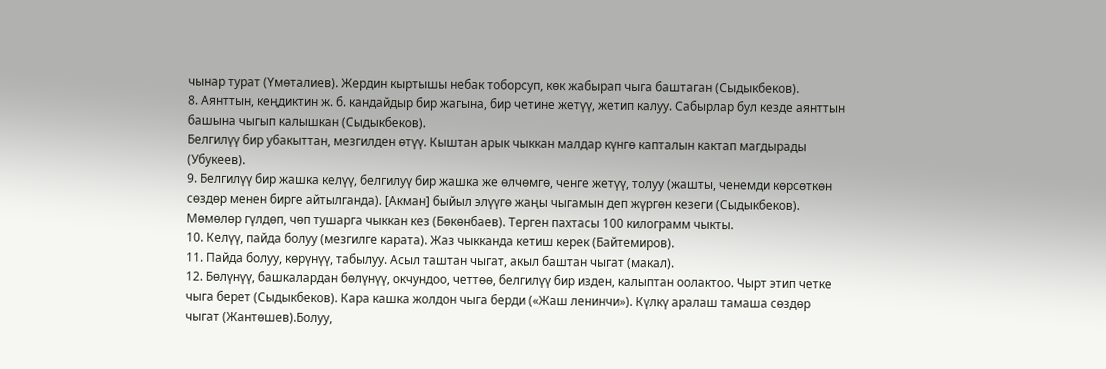чынар турат (Үмөталиев). Жердин кыртышы небак тоборсуп, көк жабырап чыга баштаган (Сыдыкбеков).
8. Аянттын, кеңдиктин ж. б. кандайдыр бир жагына, бир четине жетүү, жетип калуу. Сабырлар бул кезде аянттын башына чыгып калышкан (Сыдыкбеков).
Белгилүү бир убакыттан, мезгилден өтүү. Кыштан арык чыккан малдар күнгө капталын кактап магдырады (Убукеев).
9. Белгилүү бир жашка келүү, белгилуү бир жашка же өлчөмгө, ченге жетүү, толуу (жашты, ченемди көрсөткөн сөздөр менен бирге айтылганда). [Акман] быйыл элүүгө жаңы чыгамын деп жүргөн кезеги (Сыдыкбеков). Мөмөлөр гүлдөп, чөп тушарга чыккан кез (Бөкөнбаев). Терген пахтасы 100 килограмм чыкты.
10. Келүү, пайда болуу (мезгилге карата). Жаз чыкканда кетиш керек (Байтемиров).
11. Пайда болуу, көрүнүү, табылуу. Асыл таштан чыгат, акыл баштан чыгат (макал).
12. Бөлүнүү, башкалардан бөлүнүү, окчундоо, четтөө, белгилүү бир изден, калыптан оолактоо. Чырт этип четке чыга берет (Сыдыкбеков). Кара кашка жолдон чыга берди («Жаш ленинчи»). Күлкү аралаш тамаша сөздөр чыгат (Жантөшев).Болуу,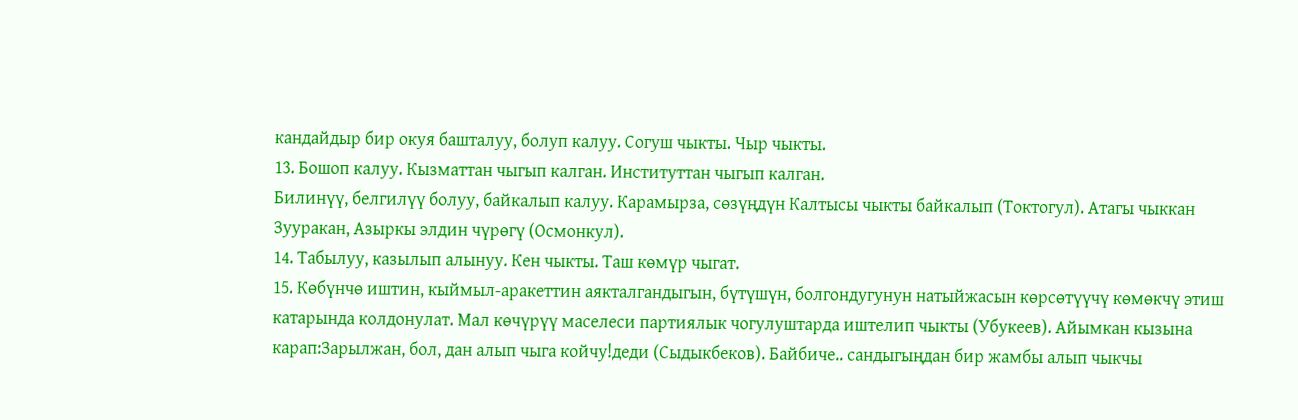кандайдыр бир окуя башталуу, болуп калуу. Согуш чыкты. Чыр чыкты.
13. Бошоп калуу. Кызматтан чыгып калган. Институттан чыгып калган.
Билинүү, белгилүү болуу, байкалып калуу. Карамырза, сөзүңдүн Калтысы чыкты байкалып (Токтогул). Атагы чыккан Зууракан, Азыркы элдин чүрөгү (Осмонкул).
14. Табылуу, казылып алынуу. Кен чыкты. Таш көмүр чыгат.
15. Көбүнчө иштин, кыймыл-аракеттин аякталгандыгын, бүтүшүн, болгондугунун натыйжасын көрсөтүүчү көмөкчү этиш катарында колдонулат. Мал көчүрүү маселеси партиялык чогулуштарда иштелип чыкты (Убукеев). Айымкан кызына карап:Зарылжан, бол, дан алып чыга койчу!деди (Сыдыкбеков). Байбиче.. сандыгыңдан бир жамбы алып чыкчы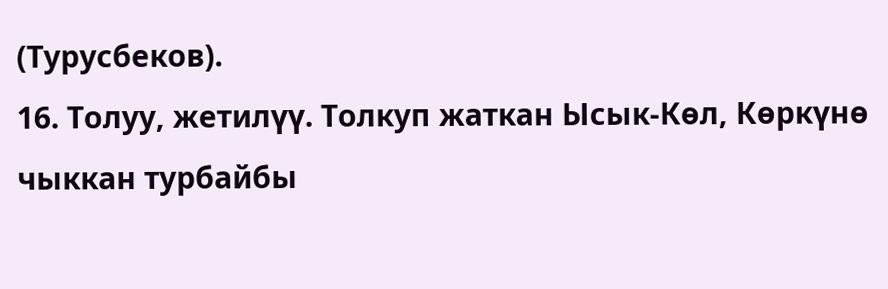(Турусбеков).
16. Толуу, жетилүү. Толкуп жаткан Ысык-Көл, Көркүнө чыккан турбайбы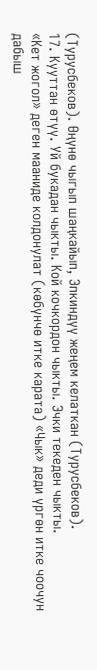(Турусбеков). Өңүнө чыгып шаңкайып, Эпкиндүү жеңем келаткан (Турусбеков).
17. Кууттан өтүү. Уй букадан чыкты. Кой кочкордон чыкты. Эчки текеден чыкты.
«Кет жогол» деген мааниде колдонулат (көбүнчө итке карата) «Чык» деди үргөн итке чоочун дабыш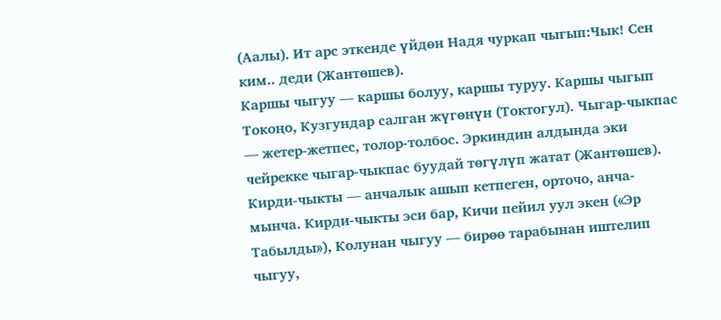(Аалы). Ит арс эткенде үйдөн Надя чуркап чыгып:Чык! Сен ким.. деди (Жантөшев).
Каршы чыгуу — каршы болуу, каршы туруу. Каршы чыгып Токоңо, Кузгундар салган жүгөнүн (Токтогул). Чыгар-чыкпас — жетер-жетпес, толор-толбос. Эркиндин алдында эки чейрекке чыгар-чыкпас буудай төгүлүп жатат (Жантөшев). Кирди-чыкты — анчалык ашып кетпеген, орточо, анча-мынча. Кирди-чыкты эси бар, Кичи пейил уул экен («Эр Табылды»), Колунан чыгуу — бирөө тарабынан иштелип чыгуу,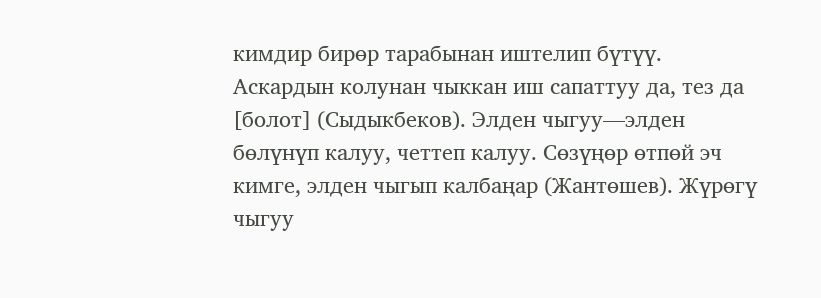кимдир бирөр тарабынан иштелип бүтүү. Аскардын колунан чыккан иш сапаттуу да, тез да [болот] (Сыдыкбеков). Элден чыгуу—элден бөлүнүп калуу, четтеп калуу. Сөзүңөр өтпөй эч кимге, элден чыгып калбаңар (Жантөшев). Жүрөгү чыгуу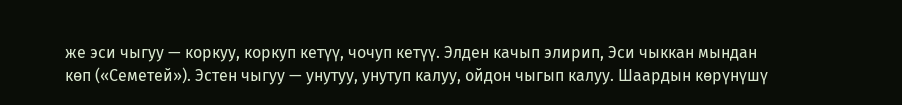же эси чыгуу — коркуу, коркуп кетүү, чочуп кетүү. Элден качып элирип, Эси чыккан мындан көп («Семетей»). Эстен чыгуу — унутуу, унутуп калуу, ойдон чыгып калуу. Шаардын көрүнүшү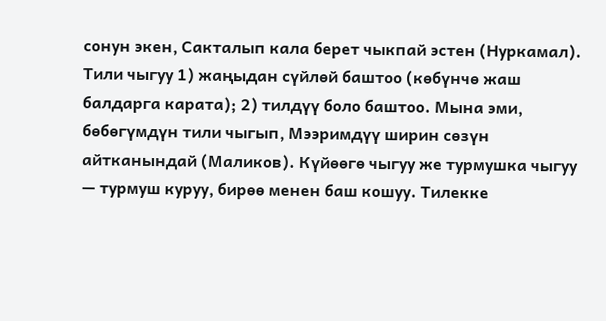сонун экен, Сакталып кала берет чыкпай эстен (Нуркамал). Тили чыгуу 1) жаңыдан сүйлөй баштоо (көбүнчө жаш балдарга карата); 2) тилдүү боло баштоо. Мына эми, бөбөгүмдүн тили чыгып, Мээримдүү ширин сөзүн айтканындай (Маликов). Күйөөгө чыгуу же турмушка чыгуу — турмуш куруу, бирөө менен баш кошуу. Тилекке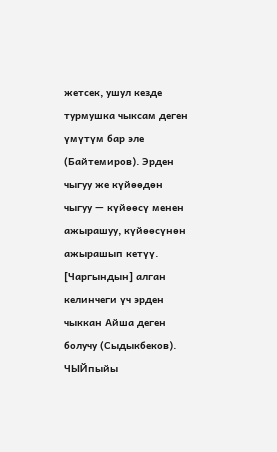жетсек, ушул кезде турмушка чыксам деген үмүтүм бар эле (Байтемиров). Эрден чыгуу же күйөөдөн чыгуу — күйөөсү менен ажырашуу, күйөөсүнөн ажырашып кетүү. [Чаргындын] алган келинчеги үч эрден чыккан Айша деген болучу (Сыдыкбеков). ЧЫЙпыйы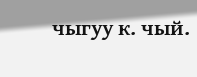чыгуу к. чый.